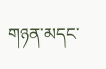གཉན་མདང་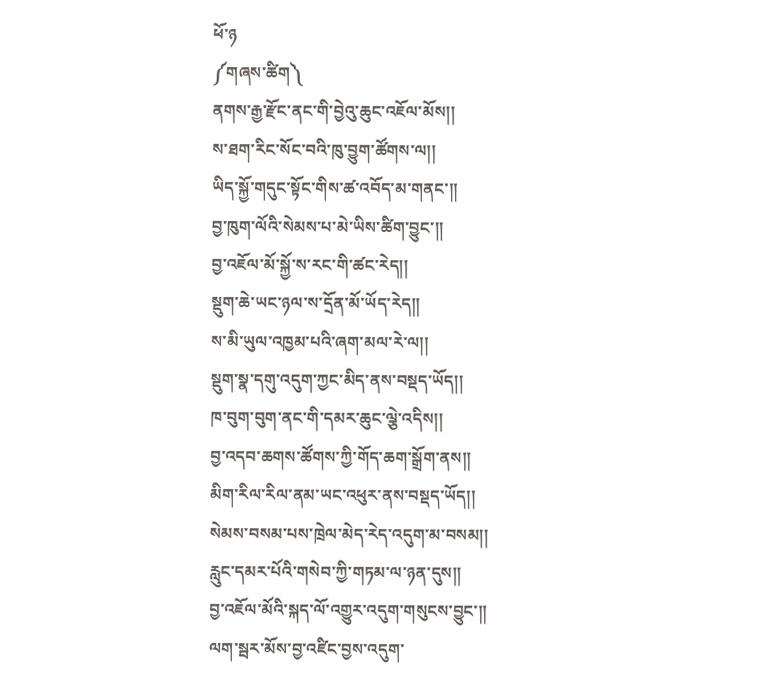ཕོ་ཉ
༼གཞས་ཚིག༽
ནགས་རྒྱ་རྫོང་ནང་གི་བྱེའུ་ཆུང་འཇོལ་མོས།།
ས་ཐག་རིང་སོང་བའི་ཁུ་བྱུག་ཚོགས་ལ།།
ཡིད་སྐྱོ་གདུང་སྟོང་གིས་ཚ་འབོད་མ་གནང་།།
བྱ་ཁུག་ལོའི་སེམས་པ་མེ་ཡིས་ཚིག་བྱུང་།།
བྱ་འཇོལ་མོ་སྐྱོ་ས་རང་གི་ཚང་རེད།།
སྡུག་ཆེ་ཡང་ཉལ་ས་དྲོན་མོ་ཡོད་རེད།།
ས་མི་ཡུལ་འཁྱམ་པའི་ཞག་མལ་རེ་ལ།།
སྡུག་སྣ་དགུ་འདུག་ཀྱང་མིད་ནས་བསྡད་ཡོད།།
ཁ་བུག་བུག་ནང་གི་དམར་ཆུང་ལྕེ་འདིས།།
བྱ་འདབ་ཆགས་ཚོགས་ཀྱི་གོད་ཆག་སྒྲོག་ནས།།
མིག་རིལ་རིལ་ནམ་ཡང་འཕུར་ནས་བསྡད་ཡོད།།
སེམས་བསམ་པས་ཁྲེལ་མེད་རེད་འདུག་མ་བསམ།།
རླུང་དམར་པོའི་གསེབ་ཀྱི་གཏམ་ལ་ཉན་དུས།།
བྱ་འཇོལ་མོའི་སྐད་ལོ་འགྱུར་འདུག་གསུངས་བྱུང་།།
ལག་སྦར་མོས་བྱ་འཛིང་བྱས་འདུག་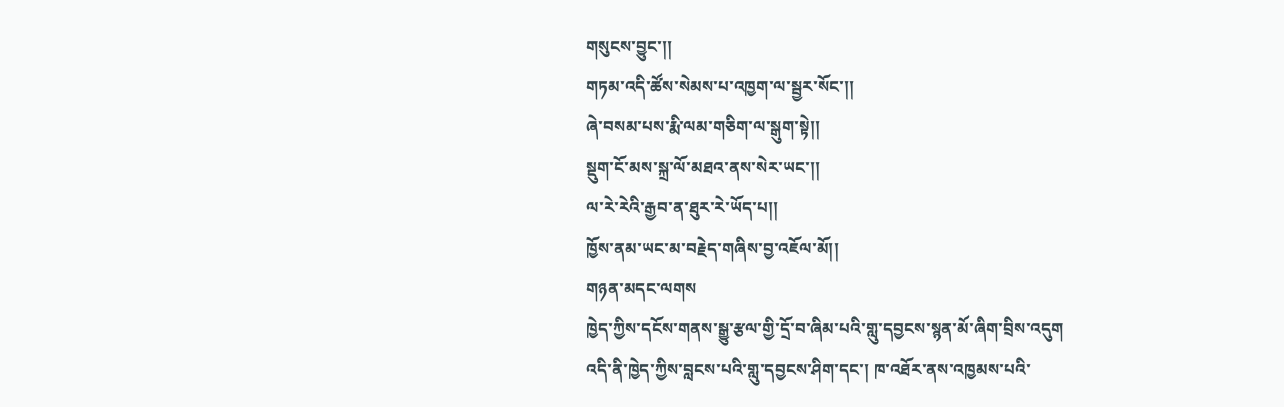གསུངས་བྱུང་།།
གཏམ་འདི་ཚོས་སེམས་པ་འཁྱག་ལ་སྦྱར་སོང་།།
ཞེ་བསམ་པས་རྨི་ལམ་གཅིག་ལ་སྒུག་སྟེ།།
སྡུག་ངོ་མས་སྐྲ་ལོ་མཐའ་ནས་སེར་ཡང་།།
ལ་རེ་རེའི་རྒྱབ་ན་ཐུར་རེ་ཡོད་པ།།
ཁྱོས་ནམ་ཡང་མ་བརྗེད་གཞིས་བྱ་འཇོལ་མོ།།
གཉན་མདང་ལགས
ཁྱེད་ཀྱིས་དངོས་གནས་སྒྱུ་རྩལ་གྱི་དྲོ་བ་ཞིམ་པའི་གླུ་དབྱངས་སྙན་མོ་ཞིག་བྲིས་འདུག
འདི་ནི་ཁྱེད་ཀྱིས་བླངས་པའི་གླུ་དབྱངས་ཤིག་དང་། ཁ་འཐོར་ནས་འཁྱམས་པའི་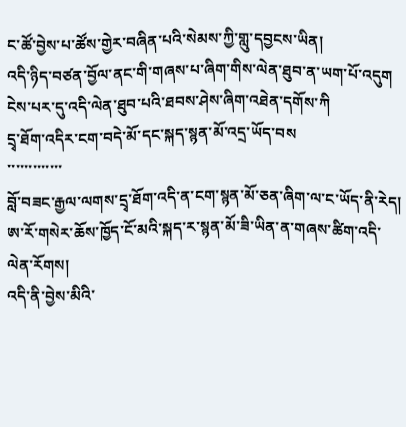ང་ཚོ་བྱེས་པ་ཚོས་གྱེར་བཞིན་པའི་སེམས་ཀྱི་གླུ་དབྱངས་ཡིན།
འདི་ཉིད་བཙན་བྱོལ་ནང་གི་གཞས་པ་ཞིག་གིས་ལེན་ཐུབ་ན་ཡག་པོ་འདུག
ངེས་པར་དུ་འདི་ལེན་ཐུབ་པའི་ཐབས་ཤེས་ཞིག་འཐེན་དགོས་ཀི
དྲྭ་ཐོག་འདིར་ངག་བདེ་མོ་དང་སྐད་སྙན་མོ་འདྲ་ཡོད་བས
་་་་་་་་་་་་་
བློ་བཟང་རྒྱལ་ལགས་དྲྭ་ཐོག་འདི་ན་ངག་སྙན་མོ་ཅན་ཞིག་ལ་ང་ཡོད་ནི་རེད།
ཨ་རོ་གསེར་ཆོས་ཁྱོད་ངོ་མའི་སྐད་ར་སྙན་མོ་ཟི་ཡིན་ན་གཞས་ཚིག་འདི་ལེན་རོགས།
འདི་ནི་བྱེས་མིའི་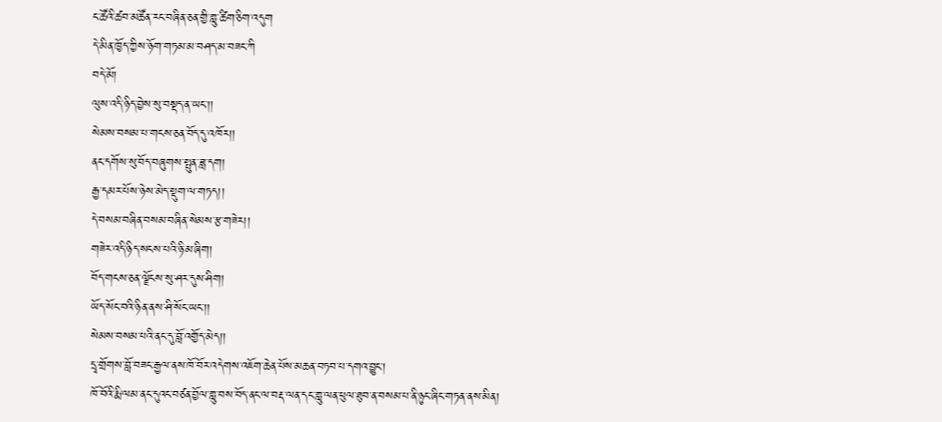ང་ཚོའི་ཚབ་མཚོན་རང་བཞིན་ཅན་གྱི་གླུ་ཚིག་ཅིག་འདུག
དེ་མིན་ཁྱོད་ཀྱིས་ཉོག་གཏམ་མ་བཤད་མ་བཟང་ཀི
བདེ་མོ།
ལུས་འདི་ཉིད་བྱེས་སུ་བསྡད་ན་ཡང་།།
སེམས་བསམ་པ་གངས་ཅན་བོད་དུ་འཁོར།།
ནང་དགོས་སུ་བོད་བཞུགས་སྤུན་ཟླ་དག།
རྒྱ་དམར་པོས་ཉེས་མེད་སྡུག་ལ་གཏད།།
དེ་བསམ་བཞིན་བསམ་བཞིན་སེམས་རྩ་གཟེར།།
གཟེར་འདི་ཉིད་སངས་པའི་ཉི་མ་ཞིག།
བོད་གངས་ཅན་ལྗོངས་སུ་ཤར་དུས་ཤིག།
ཡོད་སོང་བའི་ཉིན་ནས་ཤི་སོང་ཡང་།།
སེམས་བསམ་པའི་ནང་དུ་བློ་འགྱོད་མེད།།
དྲྭ་གྲོགས་བློ་བཟང་རྒྱལ་ནས་ཁོ་བོར་འདེགས་འཇོག་ཆེན་པོས་མཆན་བཏབ་པ་དགའ་བྱུང་།
ཁོ་བོའི་རྨི་ལམ་ནང་དུའང་བཙན་བྱོལ་གླུ་བས་བོད་ནང་ལ་བརྡ་ལན་དང་གླུ་ལན་ཕུལ་ཐུབ་ན་བསམ་པ་ནི་ཉུང་ཞིང་གཏན་ནས་མིན།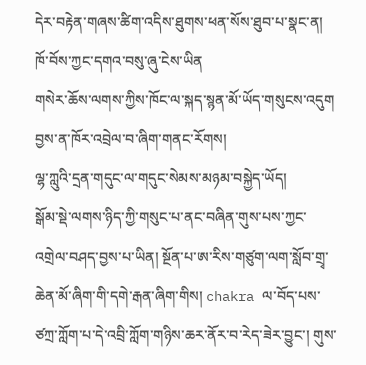དེར་བརྟེན་གཞས་ཚིག་འདིས་ཐུགས་ཕན་སོས་ཐུབ་པ་སྣང་ན།
ཁོ་བོས་ཀྱང་དགའ་བསུ་ཞུ་ངེས་ཡིན
གསེར་ཆོས་ལགས་ཀྱིས་ཁོང་ལ་སྐད་སྙན་མོ་ཡོད་གསུངས་འདུག
བྱས་ན་ཁོར་འབྲེལ་བ་ཞིག་གནང་རོགས།
ལྷ་ཀླུའི་དྲན་གདུང་ལ་གདུང་སེམས་མཉམ་བསྐྱེད་ཡོད།
སྒོམ་སྡེ་ལགས་ཉིད་ཀྱི་གསུང་པ་ནང་བཞིན་གུས་པས་ཀྱང་འགྲེལ་བཤད་བྱས་པ་ཡིན། སྔོན་པ་ཨ་རིས་གཙུག་ལག་སློབ་གྲྭ་ཆེན་མོ་ཞིག་གི་དགེ་རྒན་ཞིག་གིས། chakra ལ་བོད་པས་ཙཀྲ་ཀློག་པ་དེ་འབྲི་ཀློག་གཉིས་ཆར་ནོར་བ་རེད་ཟེར་བྱུང་། གུས་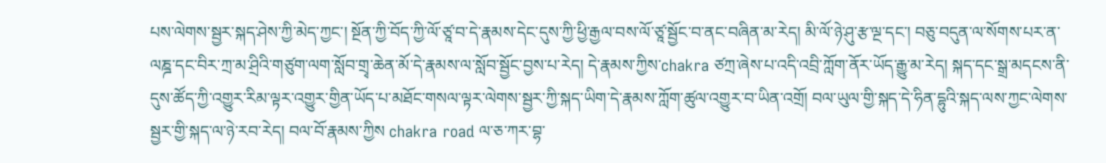པས་ལེགས་སྦྱར་སྐད་ཤེས་ཀྱི་མེད་ཀྱང་། སྔོན་ཀྱི་བོད་ཀྱི་ལོ་ཙཱ་བ་དེ་རྣམས་དེང་དུས་ཀྱི་ཕྱི་རྒྱལ་བས་ལོ་ཙཱ་སྦྱོང་བ་ནང་བཞིན་མ་རེད། མི་ལོ་ཉེ་ཤུ་རྩ་ལྔ་དང་། བཅུ་བདུན་ལ་སོགས་པར་ན་ལཎྜ་དང་བིར་ཀྲ་མ་ཤྲིའི་གཙུག་ལག་སློབ་གྲྭ་ཆེན་མོ་དེ་རྣམས་ལ་སློབ་སྦྱོང་བྱས་པ་རེད། དེ་རྣམས་ཀྱིས་chakra ཙཀྲ་ཞེས་པ་འདི་འབྲི་ཀློག་ནོར་ཡོད་རྒྱུ་མ་རེད། སྐད་དང་སྒྲ་མདངས་ནི་དུས་ཚོད་ཀྱི་འགྱུར་རིམ་ལྟར་འགྱུར་གྱིན་ཡོད་པ་མཐོང་གསལ་ལྟར་ལེགས་སྦྱར་ཀྱི་སྐད་ཡིག་དེ་རྣམས་ཀློག་ཚུལ་འགྱུར་བ་ཡིན་འགྲོ། བལ་ཡུལ་གྱི་སྐད་དེ་ཧིན་དྷུའི་སྐད་ལས་ཀྱང་ལེགས་སྦྱར་གྱི་སྐད་ལ་ཉེ་རབ་རེད། བལ་བོ་རྣམས་ཀྱིས chakra road ལ་ཅ་ཀར་བྷ་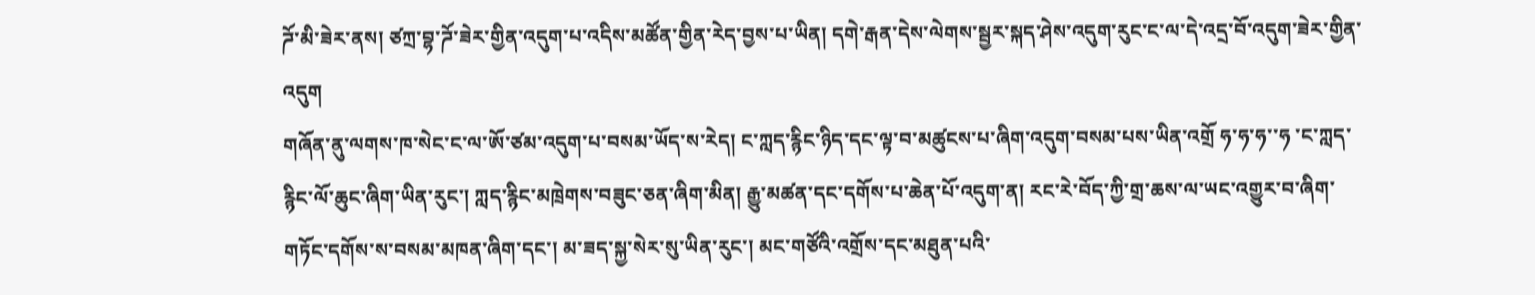ཌོ་མི་ཟེར་ནས། ཙཀྲ་བྷ་ཌོ་ཟེར་གྱིན་འདུག་པ་འདིས་མཚོན་གྱིན་རེད་བྱས་པ་ཡིན། དགེ་རྒན་དེས་ལེགས་སྦྱར་སྐད་ཤེས་འདུག་རུང་ང་ལ་དེ་འདྲ་བོ་འདུག་ཟེར་གྱིན་འདུག
གཞོན་ནུ་ལགས་ཁ་སེང་ང་ལ་ཨོ་ཙམ་འདུག་པ་བསམ་ཡོད་ས་རེད། ང་ཀླད་རྙིང་ཉིད་དང་ལྟ་བ་མཚུངས་པ་ཞིག་འདུག་བསམ་པས་ཡིན་འགྲོ ཧ་ཧ་ཧ་་ཧ ་ང་ཀླད་རྙིང་ལོ་ཆུང་ཞིག་ཡིན་རུང་། ཀླད་རྙིང་མཁྲེགས་བཟུང་ཅན་ཞིག་མིན། རྒྱུ་མཚན་དང་དགོས་པ་ཆེན་པོ་འདུག་ན། རང་རེ་བོད་ཀྱི་གྲ་ཆས་ལ་ཡང་འགྱུར་བ་ཞིག་གཏོང་དགོས་ས་བསམ་མཁན་ཞིག་དང་། མ་ཟད་སྐྱ་སེར་སུ་ཡིན་རུང་། མང་གཙོའི་འགྲོས་དང་མཐུན་པའི་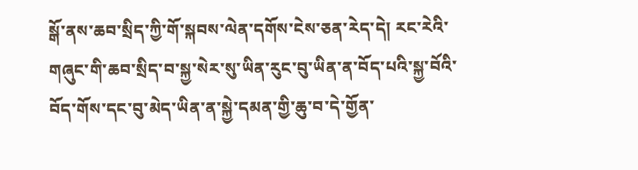སྒོ་ནས་ཆབ་སྲིད་ཀྱི་གོ་སྐབས་ལེན་དགོས་ངེས་ཅན་རེད་དེ། རང་རེའི་གཞུང་གི་ཆབ་སྲིད་བ་སྐྱ་སེར་སུ་ཡིན་རུང་བུ་ཡིན་ན་བོད་པའི་སྐྱ་བོའི་བོད་གོས་དང་བུ་མེད་ཡིན་ན་སྐྱེ་དམན་གྱི་ཆུ་བ་དེ་གྱོན་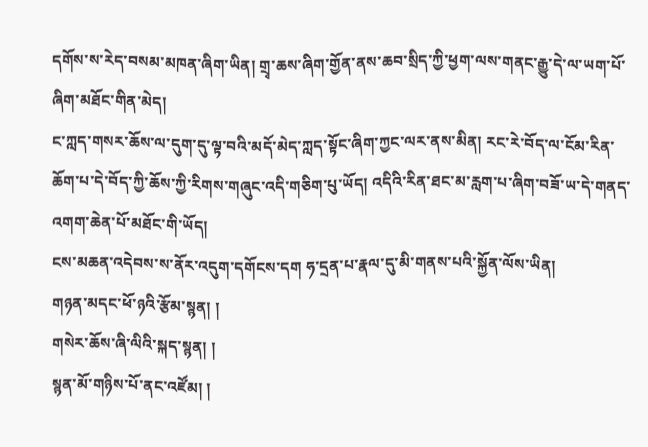དགོས་ས་རེད་བསམ་མཁན་ཞིག་ཡིན། གྲྭ་ཆས་ཞིག་གྱོན་ནས་ཆབ་སྲིད་ཀྱི་ཕྱག་ལས་གནང་རྒྱུ་དེ་ལ་ཡག་པོ་ཞིག་མཐོང་གིན་མེད།
ང་ཀླད་གསར་ཆོས་ལ་དུག་དུ་ལྟ་བའི་མདོ་མེད་ཀླད་སྟོང་ཞིག་ཀྱང་ལར་ནས་མིན། རང་རེ་བོད་ལ་ངོམ་རིན་ཆོག་པ་དེ་བོད་ཀྱི་ཆོས་ཀྱི་རིགས་གཞུང་འདི་གཅིག་པུ་ཡོད། འདིའི་རིན་ཐང་མ་རླག་པ་ཞིག་བཟོ་ཡ་དེ་གནད་འགག་ཆེན་པོ་མཐོང་གི་ཡོད།
ངས་མཆན་འདེབས་ས་ནོར་འདུག་དགོངས་དག ཧ་དྲན་པ་རྣལ་དུ་མི་གནས་པའི་སྐྱོན་ལོས་ཡིན།
གཉན་མདང་ཕོ་ཉའི་རྩོམ་སྙན། །
གསེར་ཆོས་ཞི་ལིའི་སྐད་སྙན། །
སྙན་མོ་གཉིས་པོ་ནང་འཛོམ། །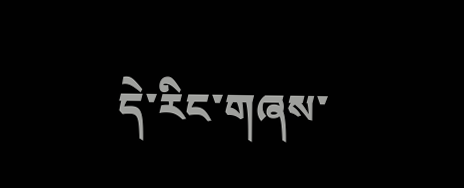དེ་རིང་གཞས་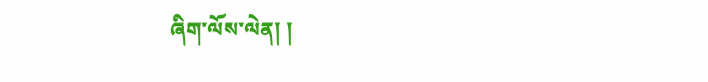ཞིག་ལོས་ལེན། །